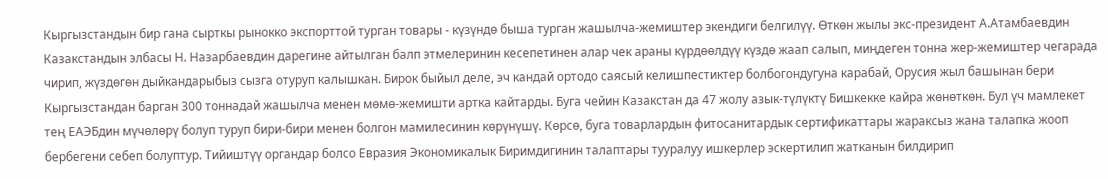Кыргызстандын бир гана сырткы рынокко экспорттой турган товары - күзүндө быша турган жашылча-жемиштер экендиги белгилүү. Өткөн жылы экс-президент А.Атамбаевдин Казакстандын элбасы Н. Назарбаевдин дарегине айтылган балп этмелеринин кесепетинен алар чек араны күрдөөлдүү күздө жаап салып, миңдеген тонна жер-жемиштер чегарада чирип, жүздөгөн дыйкандарыбыз сызга отуруп калышкан. Бирок быйыл деле, эч кандай ортодо саясый келишпестиктер болбогондугуна карабай, Орусия жыл башынан бери Кыргызстандан барган 300 тоннадай жашылча менен мөмө-жемишти артка кайтарды. Буга чейин Казакстан да 47 жолу азык-түлүктү Бишкекке кайра жөнөткөн. Бул үч мамлекет тең ЕАЭБдин мүчөлөрү болуп туруп бири-бири менен болгон мамилесинин көрүнүшү. Көрсө, буга товарлардын фитосанитардык сертификаттары жараксыз жана талапка жооп бербегени себеп болуптур. Тийиштүү органдар болсо Евразия Экономикалык Биримдигинин талаптары тууралуу ишкерлер эскертилип жатканын билдирип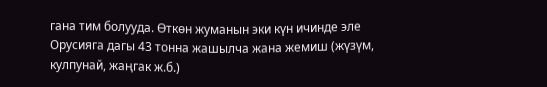гана тим болууда. Өткөн жуманын эки күн ичинде эле Орусияга дагы 43 тонна жашылча жана жемиш (жүзүм, кулпунай, жаңгак ж.б.)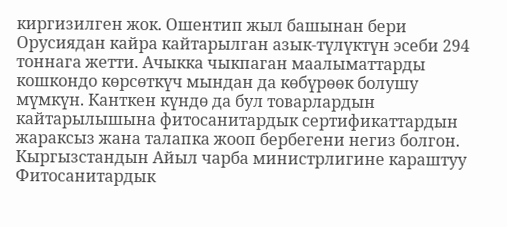киргизилген жок. Ошентип жыл башынан бери Орусиядан кайра кайтарылган азык-түлүктүн эсеби 294 тоннага жетти. Ачыкка чыкпаган маалыматтарды кошкондо көрсөткүч мындан да көбүрөөк болушу мүмкүн. Канткен күндө да бул товарлардын кайтарылышына фитосанитардык сертификаттардын жараксыз жана талапка жооп бербегени негиз болгон. Кыргызстандын Айыл чарба министрлигине караштуу Фитосанитардык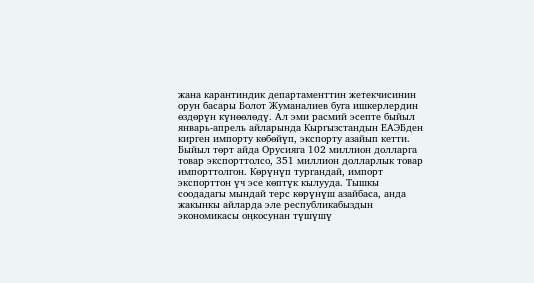жана карантиндик департаменттин жетекчисинин орун басары Болот Жуманалиев буга ишкерлердин өздөрүн күнөөлөдү. Ал эми расмий эсепте быйыл январь-апрель айларында Кыргызстандын ЕАЭБден кирген импорту көбөйүп, экспорту азайып кетти. Быйыл төрт айда Орусияга 102 миллион долларга товар экспорттолсо, 351 миллион долларлык товар импорттолгон. Көрүнүп тургандай, импорт экспорттон үч эсе көптүк кылууда. Тышкы соодадагы мындай терс көрүнүш азайбаса, анда жакынкы айларда эле республикабыздын экономикасы оңкосунан түшүшү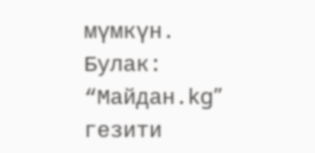мүмкүн.
Булак: “Майдан.kg” гезити